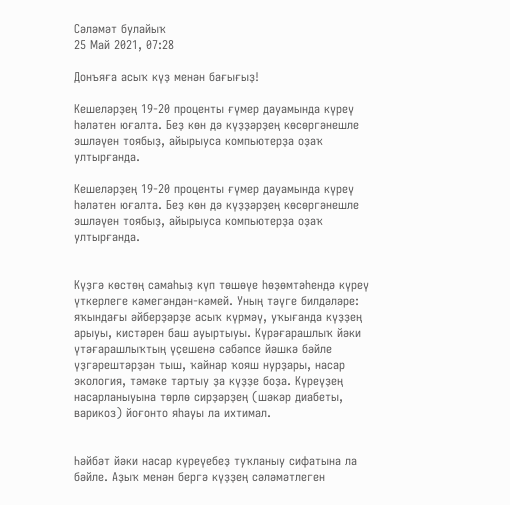Сәләмәт булайыҡ
25 Май 2021, 07:28

Донъяға асыҡ күҙ менән бағығыҙ!

Кешеләрҙең 19-20 проценты ғүмер дауамында күреү һәләтен юғалта. Беҙ көн дә күҙҙәрҙең көсөргәнешле эшләүен тоябыҙ, айырыуса компьютерҙа оҙаҡ ултырғанда.

Кешеләрҙең 19-20 проценты ғүмер дауамында күреү һәләтен юғалта. Беҙ көн дә күҙҙәрҙең көсөргәнешле эшләүен тоябыҙ, айырыуса компьютерҙа оҙаҡ ултырғанда.


Күҙгә көстөң самаһыҙ күп төшөүе һөҙөмтәһендә күреү үткерлеге кәмегәндән-кәмей. Уның тәүге билдәләре: яҡындағы әйберҙәрҙе асыҡ күрмәү, уҡығанда күҙҙең арыуы, кистәрен баш ауыртыуы. Күрәғарашлыҡ йәки үтәғарашлыҡтың үҫешенә сәбәпсе йәшкә бәйле үҙгәрештәрҙән тыш, ҡайнар ҡояш нурҙары, насар экология, тәмәке тартыу ҙа күҙҙе боҙа. Күреүҙең насарланыуына төрлө сирҙәрҙең (шәкәр диабеты, варикоз) йоғонто яһауы ла ихтимал.


Һәйбәт йәки насар күреүебеҙ туҡланыу сифатына ла бәйле. Аҙыҡ менән бергә күҙҙең сәләмәтлеген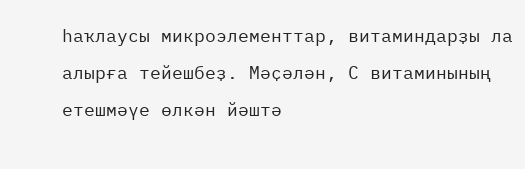һаҡлаусы микроэлементтар, витаминдарҙы ла алырға тейешбеҙ. Мәҫәлән, С витаминының етешмәүе өлкән йәштә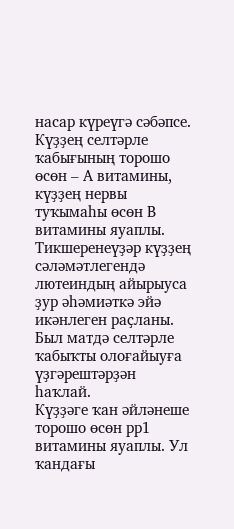насар күреүгә сәбәпсе. Күҙҙең селтәрле ҡабығының торошо өсөн – А витамины, күҙҙең нервы туҡымаһы өсөн В витамины яуаплы.
Тикшеренеүҙәр күҙҙең сәләмәтлегендә лютеиндың айырыуса ҙур әһәмиәткә эйә икәнлеген раҫланы. Был матдә селтәрле ҡабыҡты олоғайыуға үҙгәрештәрҙән һаҡлай.
Күҙҙәге ҡан әйләнеше торошо өсөн рр1 витамины яуаплы. Ул ҡандағы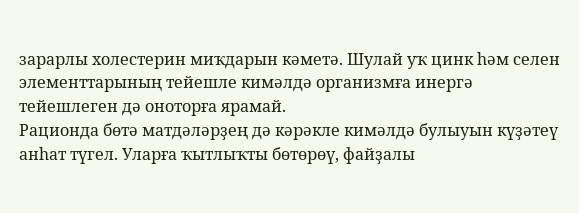зарарлы холестерин миҡдарын кәметә. Шулай уҡ цинк һәм селен элементтарының тейешле кимәлдә организмға инергә тейешлеген дә оноторға ярамай.
Рационда бөтә матдәләрҙең дә кәрәкле кимәлдә булыуын күҙәтеү анһат түгел. Уларға ҡытлыҡты бөтөрөү, файҙалы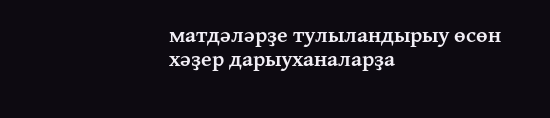матдәләрҙе тулыландырыу өсөн хәҙер дарыуханаларҙа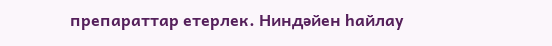препараттар етерлек. Ниндәйен һайлау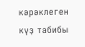кәрәклеген күҙ табибы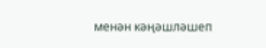менән кәңәшләшеп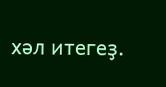хәл итегеҙ.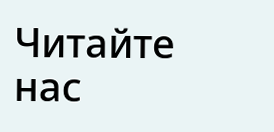Читайте нас